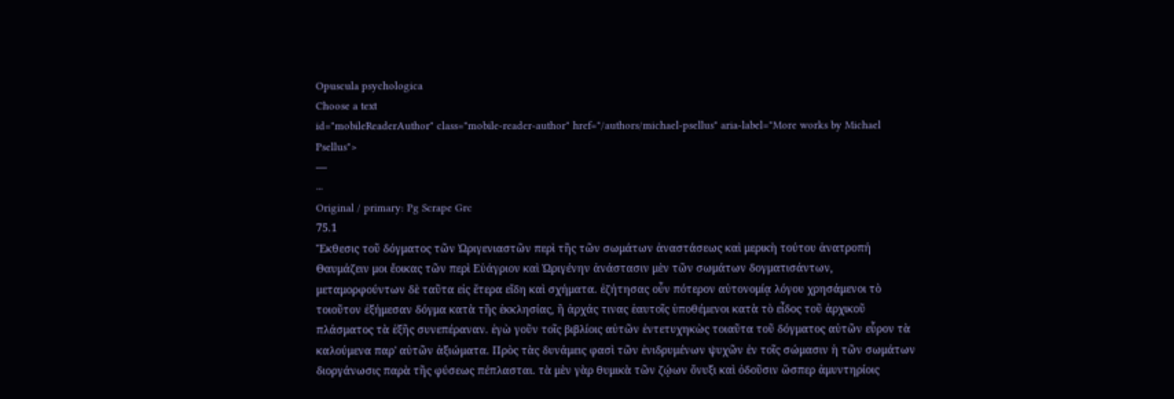Opuscula psychologica
Choose a text
id="mobileReaderAuthor" class="mobile-reader-author" href="/authors/michael-psellus" aria-label="More works by Michael Psellus">
—
⋯
Original / primary: Pg Scrape Grc
75.1
Ἔκθεσις τοῦ δόγματος τῶν Ὠριγενιαστῶν περὶ τῆς τῶν σωμάτων ἀναστάσεως καὶ μερικὴ τούτου ἀνατροπή Θαυμάζειν μοι ἔοικας τῶν περὶ Εὐάγριον καὶ Ὠριγένην ἀνάστασιν μὲν τῶν σωμάτων δογματισάντων, μεταμορφούντων δὲ ταῦτα εἰς ἕτερα εἴδη καὶ σχήματα. ἐζήτησας οὖν πότερον αὐτονομίᾳ λόγου χρησάμενοι τὸ τοιοῦτον ἐξήμεσαν δόγμα κατὰ τῆς ἐκκλησίας, ἢ ἀρχάς τινας ἑαυτοῖς ὑποθέμενοι κατὰ τὸ εἶδος τοῦ ἀρχικοῦ πλάσματος τὰ ἑξῆς συνεπέραναν. ἐγὼ γοῦν τοῖς βιβλίοις αὐτῶν ἐντετυχηκὼς τοιαῦτα τοῦ δόγματος αὐτῶν εὗρον τὰ καλούμενα παρ' αὐτῶν ἀξιώματα. Πρὸς τὰς δυνάμεις φασὶ τῶν ἐνιδρυμένων ψυχῶν ἐν τοῖς σώμασιν ἡ τῶν σωμάτων διοργάνωσις παρὰ τῆς φύσεως πέπλασται. τὰ μὲν γὰρ θυμικὰ τῶν ζῴων ὄνυξι καὶ ὀδοῦσιν ὥσπερ ἀμυντηρίοις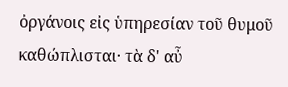ὀργάνοις εἰς ὑπηρεσίαν τοῦ θυμοῦ καθώπλισται· τὰ δ' αὖ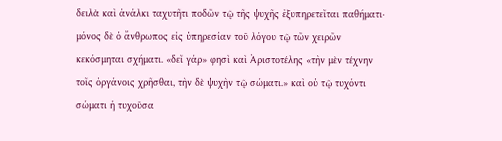δειλὰ καὶ ἀνάλκι ταχυτῆτι ποδῶν τῷ τῆς ψυχῆς ἐξυπηρετεῖται παθήματι· μόνος δὲ ὁ ἄνθρωπος εἰς ὑπηρεσίαν τοῦ λόγου τῷ τῶν χειρῶν κεκόσμηται σχήματι. «δεῖ γάρ» φησὶ καὶ Ἀριστοτέλης «τὴν μὲν τέχνην τοῖς ὀργάνοις χρῆσθαι, τὴν δὲ ψυχὴν τῷ σώματι.» καὶ οὐ τῷ τυχόντι σώματι ἡ τυχοῦσα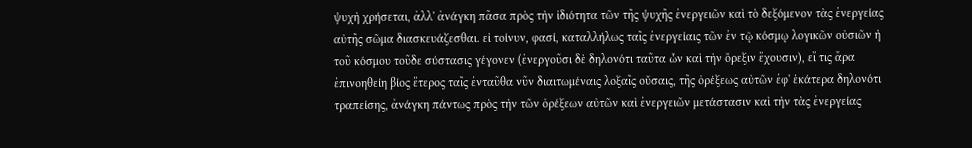ψυχὴ χρήσεται, ἀλλ' ἀνάγκη πᾶσα πρὸς τὴν ἰδιότητα τῶν τῆς ψυχῆς ἐνεργειῶν καὶ τὸ δεξόμενον τὰς ἐνεργείας αὐτῆς σῶμα διασκευάζεσθαι. εἰ τοίνυν, φασί, καταλλήλως ταῖς ἐνεργείαις τῶν ἐν τῷ κόσμῳ λογικῶν οὐσιῶν ἡ τοῦ κόσμου τοῦδε σύστασις γέγονεν (ἐνεργοῦσι δὲ δηλονότι ταῦτα ὧν καὶ τὴν ὄρεξιν ἔχουσιν), εἴ τις ἄρα ἐπινοηθείη βίος ἕτερος ταῖς ἐνταῦθα νῦν διαιτωμέναις λοξαῖς οὔσαις, τῆς ὀρέξεως αὐτῶν ἐφ' ἑκάτερα δηλονότι τραπείσης, ἀνάγκη πάντως πρὸς τὴν τῶν ὀρέξεων αὐτῶν καὶ ἐνεργειῶν μετάστασιν καὶ τὴν τὰς ἐνεργείας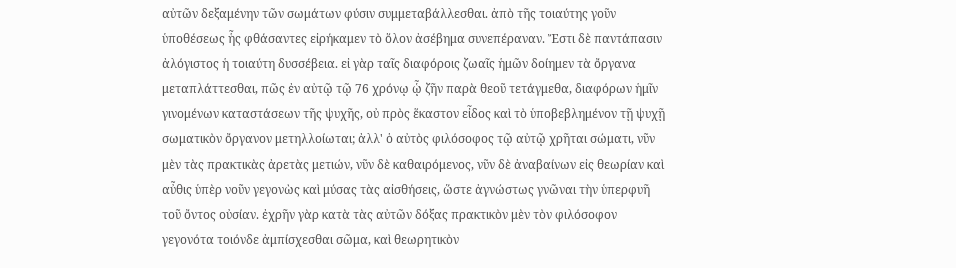αὐτῶν δεξαμένην τῶν σωμάτων φύσιν συμμεταβάλλεσθαι. ἀπὸ τῆς τοιαύτης γοῦν ὑποθέσεως ἧς φθάσαντες εἰρήκαμεν τὸ ὅλον ἀσέβημα συνεπέραναν. Ἔστι δὲ παντάπασιν ἀλόγιστος ἡ τοιαύτη δυσσέβεια. εἰ γὰρ ταῖς διαφόροις ζωαῖς ἡμῶν δοίημεν τὰ ὄργανα μεταπλάττεσθαι, πῶς ἐν αὐτῷ τῷ 76 χρόνῳ ᾧ ζῆν παρὰ θεοῦ τετάγμεθα, διαφόρων ἡμῖν γινομένων καταστάσεων τῆς ψυχῆς, οὐ πρὸς ἕκαστον εἶδος καὶ τὸ ὑποβεβλημένον τῇ ψυχῇ σωματικὸν ὄργανον μετηλλοίωται; ἀλλ' ὁ αὐτὸς φιλόσοφος τῷ αὐτῷ χρῆται σώματι, νῦν μὲν τὰς πρακτικὰς ἀρετὰς μετιών, νῦν δὲ καθαιρόμενος, νῦν δὲ ἀναβαίνων εἰς θεωρίαν καὶ αὖθις ὑπὲρ νοῦν γεγονὼς καὶ μύσας τὰς αἰσθήσεις, ὥστε ἀγνώστως γνῶναι τὴν ὑπερφυῆ τοῦ ὄντος οὐσίαν. ἐχρῆν γὰρ κατὰ τὰς αὐτῶν δόξας πρακτικὸν μὲν τὸν φιλόσοφον γεγονότα τοιόνδε ἀμπίσχεσθαι σῶμα, καὶ θεωρητικὸν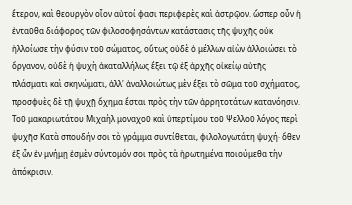ἕτερον, καὶ θεουργὸν οἷον αὐτοί φασι περιφερὲς καὶ ἀστρῷον. ὥσπερ οὖν ἡ ἐνταῦθα διάφορος τῶν φιλοσοφησάντων κατάστασις τῆς ψυχῆς οὐκ ἠλλοίωσε τὴν φύσιν τοῦ σώματος, οὕτως οὐδὲ ὁ μέλλων αἰὼν ἀλλοιώσει τὸ ὄργανον, οὐδὲ ἡ ψυχὴ ἀκαταλλήλως ἕξει τῷ ἐξ ἀρχῆς οἰκείῳ αὐτῆς πλάσματι καὶ σκηνώματι, ἀλλ' ἀναλλοιώτως μὲν ἕξει τὸ σῶμα τοῦ σχήματος, προσφυὲς δὲ τῇ ψυχῇ ὄχημα ἔσται πρὸς τὴν τῶν ἀρρητοτάτων κατανόησιν. Τοῦ μακαριωτάτου Μιχαὴλ μοναχοῦ καὶ ὑπερτίμου τοῦ Ψελλοῦ λόγος περὶ ψυχῆσ Κατὰ σπουδήν σοι τὸ γράμμα συντίθεται, φιλολογωτάτη ψυχή· ὅθεν ἐξ ὧν ἐν μνήμῃ ἐσμὲν σύντομόν σοι πρὸς τὰ ἠρωτημένα ποιούμεθα τὴν ἀπόκρισιν.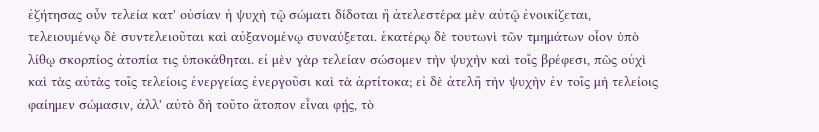ἐζήτησας οὖν τελεία κατ' οὐσίαν ἡ ψυχὴ τῷ σώματι δίδοται ἢ ἀτελεστέρα μὲν αὐτῷ ἐνοικίζεται, τελειουμένῳ δὲ συντελειοῦται καὶ αὐξανομένῳ συναύξεται. ἑκατέρῳ δὲ τουτωνὶ τῶν τμημάτων οἷον ὑπὸ λίθῳ σκορπίος ἀτοπία τις ὑποκάθηται. εἰ μὲν γὰρ τελείαν σώσομεν τὴν ψυχὴν καὶ τοῖς βρέφεσι, πῶς οὐχὶ καὶ τὰς αὐτὰς τοῖς τελείοις ἐνεργείας ἐνεργοῦσι καὶ τὰ ἀρτίτοκα; εἰ δὲ ἀτελῆ τὴν ψυχὴν ἐν τοῖς μὴ τελείοις φαίημεν σώμασιν, ἀλλ' αὐτὸ δὴ τοῦτο ἄτοπον εἶναι φῄς, τὸ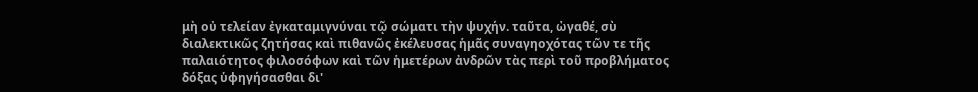μὴ οὐ τελείαν ἐγκαταμιγνύναι τῷ σώματι τὴν ψυχήν. ταῦτα, ὠγαθέ, σὺ διαλεκτικῶς ζητήσας καὶ πιθανῶς ἐκέλευσας ἡμᾶς συναγηοχότας τῶν τε τῆς παλαιότητος φιλοσόφων καὶ τῶν ἡμετέρων ἀνδρῶν τὰς περὶ τοῦ προβλήματος δόξας ὑφηγήσασθαι δι'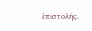ἐπιστολῆς.